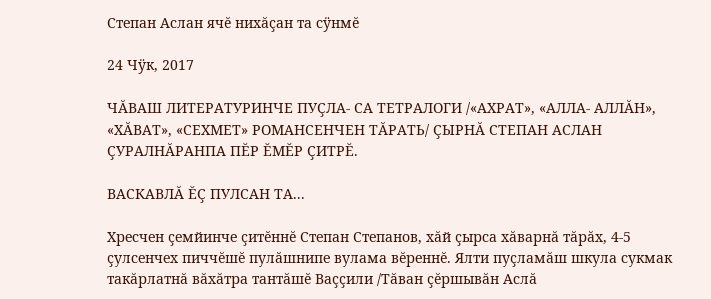Степан Аслан ячĕ нихăçан та сÿнмĕ

24 Чÿк, 2017

ЧĂВАШ ЛИТЕРАТУРИНЧЕ ПУÇЛА- СА ТЕТРАЛОГИ /«АХРАТ», «АЛЛА- АЛЛĂН», «ХĂВАТ», «СЕХМЕТ» РОМАНСЕНЧЕН ТĂРАТЬ/ ÇЫРНĂ СТЕПАН АСЛАН ÇУРАЛНĂРАНПА ПĔР ĔМĔР ÇИТРĔ.

ВАСКАВЛĂ ĔÇ ПУЛСАН ТА...

Хресчен çемйинче çитĕннĕ Степан Степанов, хăй çырса хăварнă тăрăх, 4-5 çулсенчех пиччĕшĕ пулăшнипе вулама вĕреннĕ. Ялти пуçламăш шкула сукмак такăрлатнă вăхăтра тантăшĕ Ваççили /Тăван çĕршывăн Аслă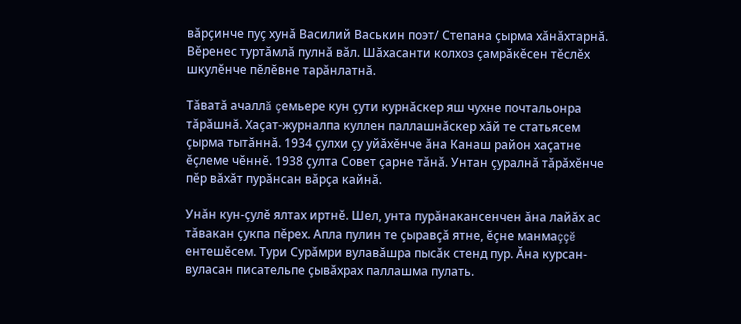вăрçинче пуç хунă Василий Васькин поэт/ Степана çырма хăнăхтарнă. Вĕренес туртăмлă пулнă вăл. Шăхасанти колхоз çамрăкĕсен тĕслĕх шкулĕнче пĕлĕвне тарăнлатнă.

Тăватă ачаллă çемьере кун çути курнăскер яш чухне почтальонра тăрăшнă. Хаçат-журналпа куллен паллашнăскер хăй те статьясем çырма тытăннă. 1934 çулхи çу уйăхĕнче ăна Канаш район хаçатне ĕçлеме чĕннĕ. 1938 çулта Совет çарне тăнă. Унтан çуралнă тăрăхĕнче пĕр вăхăт пурăнсан вăрçа кайнă.

Унăн кун-çулĕ ялтах иртнĕ. Шел, унта пурăнакансенчен ăна лайăх ас тăвакан çукпа пĕрех. Апла пулин те çыравçă ятне, ĕçне манмаççĕ ентешĕсем. Тури Сурăмри вулавăшра пысăк стенд пур. Ăна курсан-вуласан писательпе çывăхрах паллашма пулать.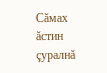Сăмах ăстин çуралнă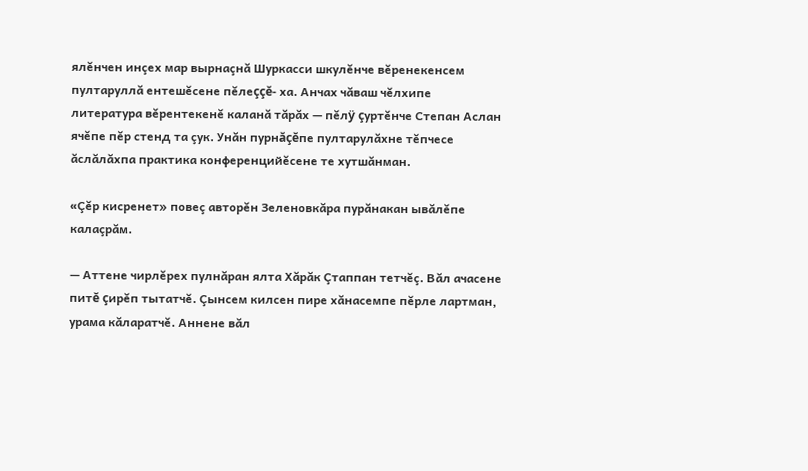ялĕнчен инçех мар вырнаçнă Шуркасси шкулĕнче вĕренекенсем пултаруллă ентешĕсене пĕлеççĕ- ха. Анчах чăваш чĕлхипе литература вĕрентекенĕ каланă тăрăх — пĕлÿ çуртĕнче Степан Аслан ячĕпе пĕр стенд та çук. Унăн пурнăçĕпе пултарулăхне тĕпчесе ăслăлăхпа практика конференцийĕсене те хутшăнман.

«Çĕр кисренет» повеç авторĕн Зеленовкăра пурăнакан ывăлĕпе калаçрăм.

— Аттене чирлĕрех пулнăран ялта Хăрăк Çтаппан тетчĕç. Вăл ачасене питĕ çирĕп тытатчĕ. Çынсем килсен пире хăнасемпе пĕрле лартман, урама кăларатчĕ. Аннене вăл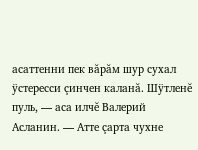асаттенни пек вăрăм шур сухал ÿстересси çинчен каланă. Шÿтленĕ пуль, — аса илчĕ Валерий Асланин. — Атте çарта чухне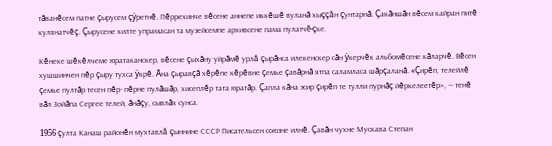тăванĕсем патне çырусем çÿретнĕ. Пĕррехинче вĕсене аннепе иккĕшĕ вуланă хыççăн çунтарнă. Çакăншăн вĕсем кайран питĕ кулянатчĕç. Çырусене килте упрамасан та музейсемпе архивсене пама пулатчĕ-çке.

Кĕнеке шĕкĕлчеме юратаканскер, вĕсене çыхăну уйрăмĕ урлă çырăнса илекенскер сăн ÿкерчĕк альбомĕсене кăларчĕ. Вĕсен хушшинчен пĕр çыру тухса ÿкрĕ. Ăна çыравçă хĕрĕпе кĕрĕвне çемье çавăрнă ятпа саламласа шăрçаланă. «Çирĕп, телейлĕ çемье пултăр тесен пĕр- пĕрне пулăшăр, хисеплĕр тата юратăр. Çапла кăна эсир çирĕп те тулли пурнăç йĕркелеетĕр», — тенĕ вăл Зойăпа Сергее телей, ăнăçу, сывлăх сунса.

1956 çулта Канаш районĕн мухтавлă çыннине СССР Писательсен союзне илнĕ. Çавăн чухне Мускава Степан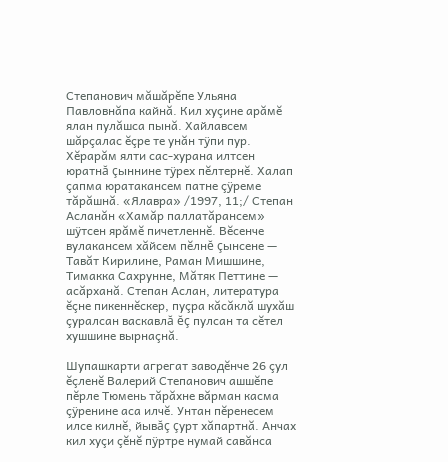Степанович мăшăрĕпе Ульяна Павловнăпа кайнă. Кил хуçине арăмĕ ялан пулăшса пынă. Хайлавсем шăрçалас ĕçре те унăн тÿпи пур. Хĕрарăм ялти сас-хурана илтсен юратнă çыннине тÿрех пĕлтернĕ. Халап çапма юратакансем патне çÿреме тăрăшнă. «Ялавра» /1997, 11;/ Степан Асланăн «Хамăр паллатăрансем» шÿтсен ярăмĕ пичетленнĕ. Вĕсенче вулакансем хăйсем пĕлнĕ çынсене — Тавăт Кирилине, Раман Мишшине, Тимакка Сахрунне, Мăтяк Петтине — асăрханă. Степан Аслан, литература ĕçне пикеннĕскер, пуçра кăсăклă шухăш çуралсан васкавлă ĕç пулсан та сĕтел хушшине вырнаçнă.

Шупашкарти агрегат заводĕнче 26 çул ĕçленĕ Валерий Степанович ашшĕпе пĕрле Тюмень тăрăхне вăрман касма çÿренине аса илчĕ. Унтан пĕренесем илсе килнĕ, йывăç çурт хăпартнă. Анчах кил хуçи çĕнĕ пÿртре нумай савăнса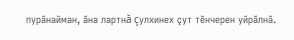пурăнайман, ăна лартнă çулхинех çут тĕнчерен уйрăлнă.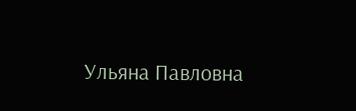Ульяна Павловна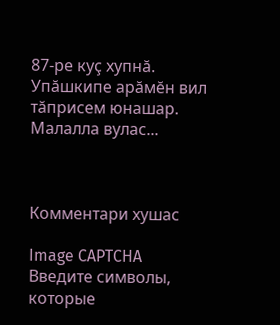87-ре куç хупнă. Упăшкипе арăмĕн вил тăприсем юнашар. Малалла вулас...



Комментари хушас

Image CAPTCHA
Введите символы, которые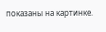показаны на картинке.